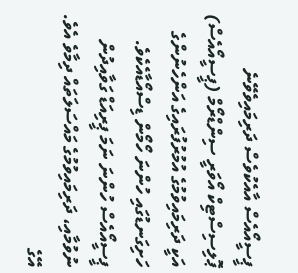ޕީސީއޯއެސް އާއެކުވެސް ދަރިމައިވެވޭނެ
ޕޮލިސިސްޓިކް އޯވަރީ ސިންޑްރޯމް (ޕީސީއޯއެސް) އަކީ ދަރިމައިވުމުގެ އުމުރުފުރައިގެ އަންހެނުންގެ ހަށިގަނޑުގައި ހުންނަ ހޯމޯން ޑިސްއޯޑާއެކެވެ. ޕީސީއޯއެސް ހުންނަ ނަމަ ޕީރިއަޑް ގަވާއިދުން ނުވުމާއި، ދަރިމައިވުމުގެ މައްސަލަތައް ދިމާވެ އެވެ. އޭގެ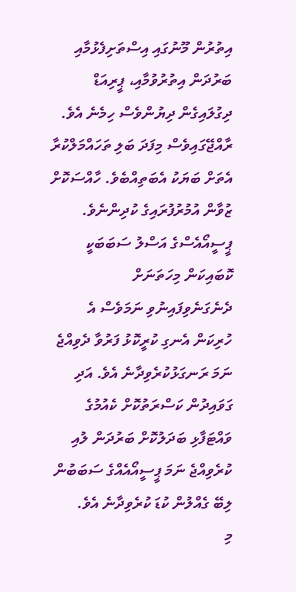އިތުރުން މޫނުގައި އިސްތަށިފެޅުމާއި ބަރުދަން އިތުރުވުމާއި، ޕީރިއަޑް ދިގުލައިގެން ދިޔުންވެސް ހިމެނެ އެވެ.
ރާއްޖޭގައިވެސް މިފަދަ ބަލި ތަހައްމަލްކުރާ އެތަށް ބަޔަކު އެބަތިއްބެވެ. ހާއްސަކޮށް ޒުވާން އުމުރުފުރައިގެ ކުދިންނެވެ.
ޕީސީއޯއެސްގެ އަސްލު ސަބަބަކީ ކޮބައިކަން މިހަތަނަށް ދެނެގަނެވިފައިނުވި ނަމަވެސް އެ ހުރިކަން އެނގި ކުރީކޮޅު ފަރުވާ ދެވިއްޖެ ނަމަ ރަނގަޅުކުރެވިދާނެ އެވެ. އަދި ގަވައިދުން ކަސްރަތުކޮށް ކެއުމުގެ ވައްޓަފާޅި ބަދަލުކޮށް ބަރުދަން ލުއި ކުރެވިއްޖެ ނަމަ ޕީސީއޯއެއްގެ ސަބަބުން ލިބޭ ގެއްލުން ކުޑަ ކުރެވިދާނެ އެވެ.
މި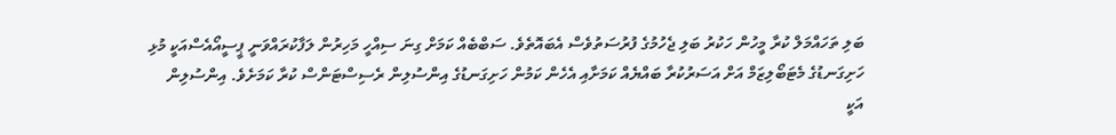ބަލި ތަހައްމަލް ކުރާ މީހުން ހަކުރު ބަލި ޖެހުމުގެ ފުރުސަތުވެސް އެބައޮތެވެ. ސަބްބެއް ކަމަށް ގިނަ ސިއްހީ މަހިރުން ލަފާކުރައްވަނީ ޕީސީއޯއެސްއަކީ މުޅި ހަށިގަނޑުގެ މެޓަބޯލިޒަމް އަށް އަސަރުކުރާ ބައްޔެއް ކަމަށާއި އެހެން ކަމުން ހަށިގަނޑުގެ އިންސުލިން ރެސިސްޓަންސް ކުރާ ކަމަށެވެ. އިންސުލިން އަކީ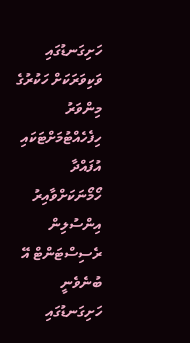ހަށިގަނޑުގައި ވަކިވަރަކަށް ހަކުރުގެ މިންވަރު ހިފެހެއްޓުމަށްޓަކައި އުފައްދާ ހޯމޯނަކަށްވާއިރު އިންސުލިން ރެސިސްޓަންޓް އޭ ބުނެވެނީ ހަށިގަނޑުގައި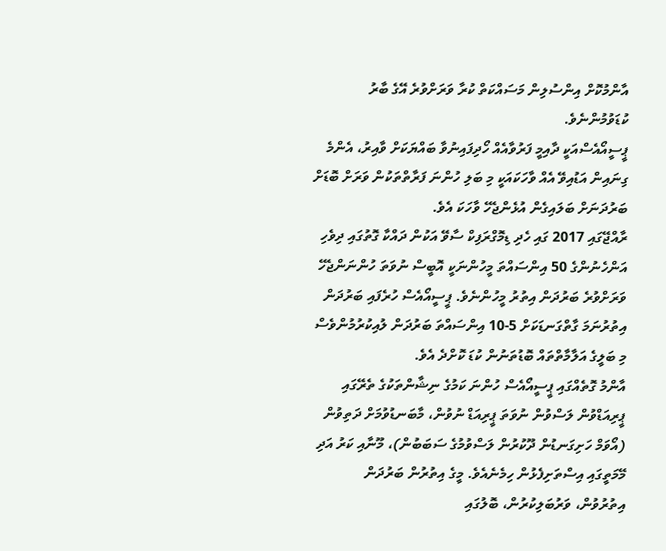އާންމުކޮށް އިންސުލިން މަސައްކަތް ކުރާ ވަރަށްވުރެ އޭގެ ބާރު ކުޑަވުމުންނެވެ.
ޕީސީއޯއެސްއަކީ ދާއިމީ ފަރުވާއެއް ހޯދިފައިނުވާ ބައްޔަކަށް ވާއިރު، އެންމެ ގިނައިން އަޑުއިވޭ އެއް ވާހަކައަކީ މި ބަލި ހުންނަ ފަރާތްތަކުން ވަރަށް ބޮޑަށް ބަރުދަނަށް ބަލައިގެން އުޅެންޖެހޭ ވާހަކަ އެވެ.
ރާއްޖޭގައި 2017 ގައި ހެދި ޑިމޮގްރަފިކް ސާވޭ އަކުން ދައްކާ ގޮތުގައި ދިވެހި އަންހެނުންގެ 50 އިންސައްތަ މީހުންނަކީ އޮބީސް ނުވަތަ ހުންނަންޖެހޭ ވަރަށްވުރެ ބަރުދަން އިތުރު މީހުންނެވެ. ޕީސީއޯއެސް ހުރެފައި ބަރުދަން އިތުރުނަމަ ގާތްގަނޑަކަށް 5-10 އިންސައްތަ ބަރުދަން ލުއިކުރުމުންވެސް މި ބަލީގެ އަލާމާތްތައް ބޮޑުތަނުން ކުޑަ ކޮށްދެ އެވެ.
އާންމު ގޮތެއްގައި ޕީސީއޯއެސް ހުންނަ ކަމުގެ ނިޝާންތަކުގެ ތެރޭގައި ޕީރިއަޑްވުން ލަސްވުން ނުވަތަ ޕީރިއަޑް ނުވުން، މާބަނޑުވުމަށް ދަތިވުން (އޯވަމް ހަށިގަނޑުން ދޫކުރުން ލަސްވުމުގެ ސަބަބުން)، މޫނާއި ކަރު އަދި މޭމަތީގައި އިސްތަށިފެޅުން ހިމެނެއެވެ. މީގެ އިތުރުން ބަރުދަން އިތުރުވުން، ވަރުބަލިކުރުން، ބޮލުގައި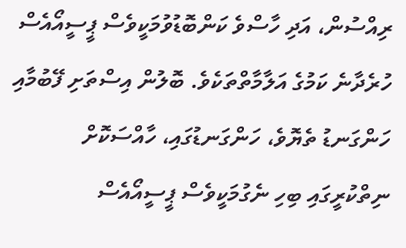ރިއްސުން، އަދި ހާސްވެ ކަންބޮޑުވުމަކީވެސް ޕީސީއޯއެސް ހުރެދާނެ ކަމުގެ އަލާމާތްތަކެވެ. ބޮލުން އިސްތަށި ފޭބުމާއި ހަންގަނޑު ތެޔޮވެ، ހަންގަނޑުގައި، ހާއްސަކޮށް ނިތްކުރީގައި ބިހި ނެގުމަކީވެސް ޕީސީއޯއެސް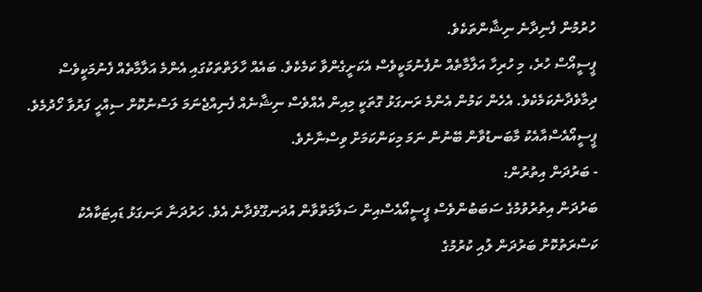ހުރުމުން ފެނިދާނެ ނިޝާންތަކެވެ.
ޕީސީއޯސް ހުރެ، މި ހުރިހާ އަލާމާތެއް ނުފެނުމަކީވެސް އެކަށީގެންވާ ކަމެކެވެ. ބައެއް ހާލަތްތަކުގައި އެންމެ އަލާމާތެއް ފެނުމަކީވެސް ދިމާވެދާނެކަމެކެވެ. އެހެން ކަމުން އެންމެ ރަނގަޅު ގޮތަކީ މިއިން އެއްވެސް ނިޝާނެއް ފެނިއްޖެނަމަ ލަސްނުކޮށް ސިއްހީ ފަރުވާ ހޯދުމެވެ.
ޕީސީއޯއެސްއާއެކު މާބަނޑުވާން ބޭނުން ނަމަ މިކަންކަމަށް ވިސްނާށެވެ.
- ބަރުދަން އިތުރުން:
ބަރުދަން އިތުރުވުމުގެ ސަބަބުންވެސް ޕީސީއޯއެސްއިން ސަލާމަތްވާން އުދަނގޫވެދާނެ އެވެ. ހަރުދަނާ ރަނގަޅު ޑައިޓަކާއެކު ކަސްރަތުކޮށް ބަރުދަން ލުއި ކުރުމުގެ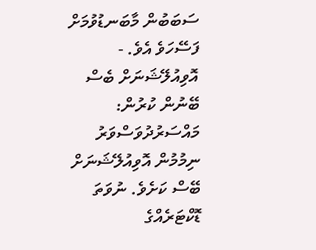ސަބަބުން މާބަނޑުވުމަށް ފަސޭހަވެ އެވެ. - އޮވިއުލޭޝަނަށް ބެސް ބޭނުން ކުރުން:
މައްސަރުދުވަސްވަރު ނިމުމުން އޮވިއުލޭޝަނަށް ބޭސް ކަށެވެ. ނުވަތަ ޑޮކްޓަރެއްގެ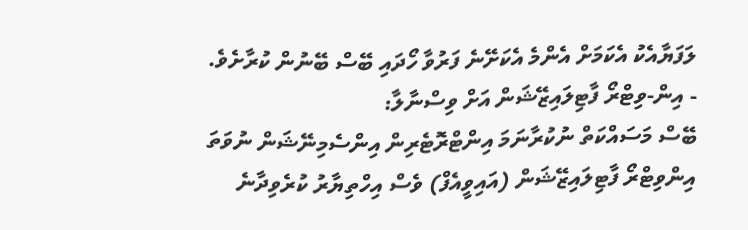ލަފަޔާއެކު އެކަމަށް އެންމެ އެކަށޭނެ ފަރުވާ ހޯދައި ބޭސް ބޭނުން ކުރާށެވެ. - އިން-ވިޓްރޯ ފާޓިލައިޒޭޝަން އަށް ވިސްނާލާ:
ބޭސް މަސައްކަތް ނުކުރާނަމަ އިންޓްރޮޓެރިން އިންސެމިނޭޝަން ނުވަތަ އިންވިޓްރޯ ފާޓިލައިޒޭޝަން (އައިވީއެފް) ވެސް އިހްތިޔާރު ކުރެވިދާނެ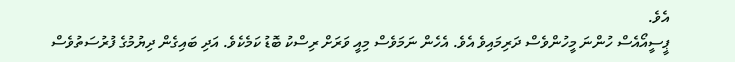އެވެ.
ޕީސީއޯއެސް ހުންނަ މީހުންވެސް ދަރިމައިވެ އެވެ. އެހެން ނަމަވެސް މިއީ ވަރަށް ރިސްކު ބޮޑު ކަމެކެވެ. އަދި ބައިގެން ދިޔުމުގެ ފުރުސަތުވެސް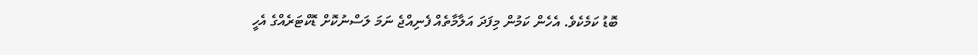ބޮޑު ކަމެކެވެ. އެހެން ކަމުން މިފަދަ އަލާމާތެއް ފެނިއްޖެ ނަމަ ލަސްނުކޮށް ޑޮކްޓަރެއްގެ އެހީ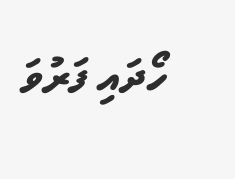ހޯދައި ފަރުވަ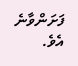ފަށަންވާނެ އެވެ.